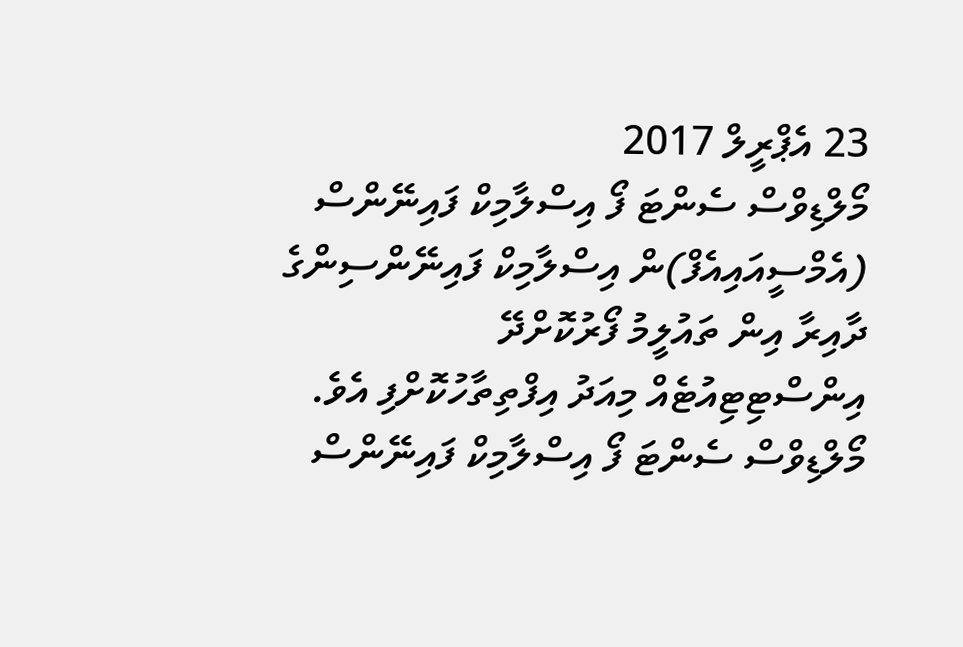23 އެޕްރީލް 2017
މޯލްޑިވްސް ސެންޓަ ފޯ އިސްލާމިކް ފައިނޭންސް (އެމްސީއައިއެފް)ން އިސްލާމިކް ފައިނޭންސިންގެ ދާއިރާ އިން ތައުލީމު ފޯރުކޮށްދޭ އިންސްޓިޓިއުޓެއް މިއަދު އިފްތިތާހުކޮށްފި އެވެ.
މޯލްޑިވްސް ސެންޓަ ފޯ އިސްލާމިކް ފައިނޭންސް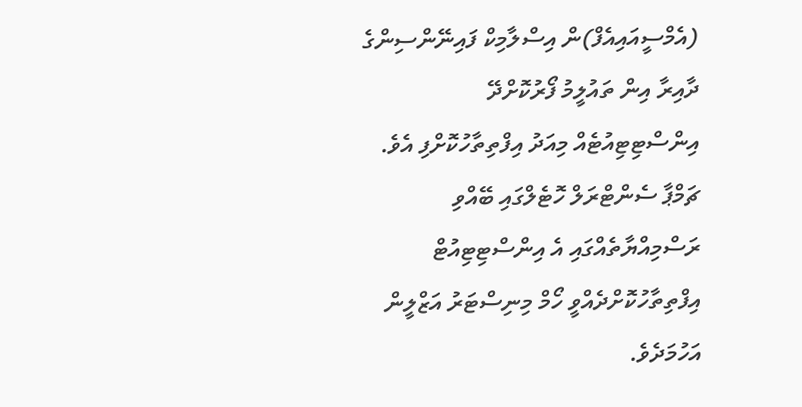(އެމްސީއައިއެފް)ން އިސްލާމިކް ފައިނޭންސިންގެ ދާއިރާ އިން ތައުލީމު ފޯރުކޮށްދޭ އިންސްޓިޓިއުޓެއް މިއަދު އިފްތިތާހުކޮށްފި އެވެ.
ޗަމްޕާ ސެންޓްރަލް ހޮޓެލްގައި ބޭއްވި ރަސްމިއްޔާތެއްގައި އެ އިންސްޓިޓިއުޓް އިފްތިތާހުކޮށްދެއްވީ ހޯމް މިނިސްޓަރު އަޒްލީން އަހުމަދެވެ.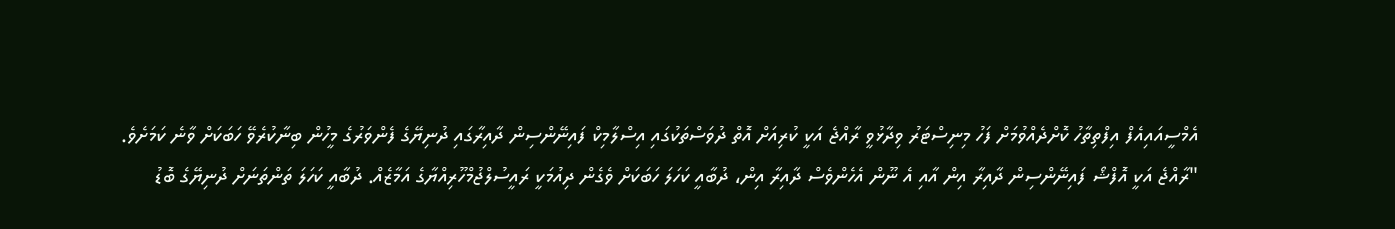އެމްސީއައިއެފް އިފްތިތާހު ކޮށްދެއްވުމަށް ފަހު މިނިސްޓަރު ވިދާޅުވީ ރާއްޖެ އަކީ ކުރިއަށް އޮތް ދުވަސްތަކުގައި އިސްލާމިކް ފައިނޭންސިން ދާއިރާގައި ދުނިޔޭގެ ފެންވަރުގެ މީހުން ބިނާކުރެވޭ ހަބަކަށް ވާނެ ކަމަށެވެ.
"ރާއްޖެ އަކީ އޮފްޝޯ ފައިނޭންސިން ދާއިރާ އިން އާއި އެ ނޫން އެހެންވެސް ދާއިރާ އިން، ދުބާއީ ކަހަލަ ހަބަކަށް ވެގެން ދިއުމަކީ ރައީސުލްޖުމްހޫރިއްޔާގެ އަމާޒެއް. ދުބާއީ ކަހަލަ ތަންތަނަށް ދުނިޔޭގެ ބޮޑު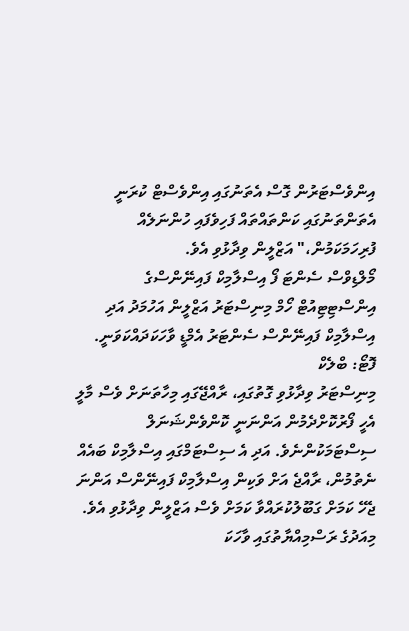އިންވެސްޓަރުން ގޮސް އެތަނުގައި އިންވެސްޓް ކުރަނީ އެތަންތަނުގައި ކަންތައްތައް ފަހިވެފައި ހުންނަލެއް ފުރިހަމަކަމުން،" އަޒްލީން ވިދާޅުވި އެވެ.
މޯލްޑިވްސް ސެންޓަ ފޯ އިސްލާމިކް ފައިނޭންސްގެ އިންސްޓިޓިއުޓް ހޯމް މިނިސްޓަރު އަޒްލީން އަހުމަދު އަދި އިސްލާމިކް ފައިނޭންސް ސެންޓަރު އެމްޑީ ވާހަކަދައްކަވަނީ. ފޮޓޯ: ބްލެކް
މިނިސްޓަރު ވިދާޅުވި ގޮތުގައި، ރާއްޖޭގައި މިހާތަނަށް ވެސް މާލީ އެހީ ފޯރުކޮށްދެމުން އަންނަނީ ކޮންވެންޝަނަލް ސިސްޓަމަކުންނެވެ. އަދި އެ ސިސްޓަމްގައި އިސްލާމިކް ބައެއް ނެތުމުން، ރާއްޖެ އަށް ވަކިން އިސްލާމިކް ފައިނޭންސް އަންނަ ޖެހޭ ކަމަށް ގަބޫލުކުރައްވާ ކަމަށް ވެސް އަޒްލީން ވިދާޅުވި އެވެ.
މިއަދުގެ ރަސްމިއްޔާތުގައި ވާހަކަ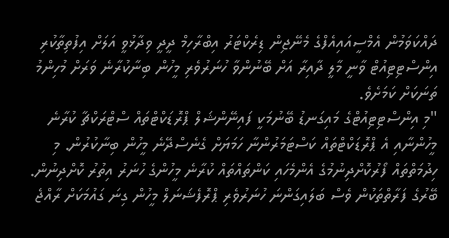ދައްކަވަމުން އެމްސީއައިއެފްގެ މެނޭޖިން ޑިރެކްޓަރު އިބްރާހިމް ދީދީ ވިދާޅުވީ އަލަށް އިފުތިތާކުރި އިންސްޓިޓިއުޓް ވާނީ މާލީ ދާއިރާ އަށް ބޭނުންވާ ހުނަރުވެރި މީހުން ބިނާކުރާނެ ވަރަށް މުހިންމު ތަނަކަށް ކަމަށެވެ.
"މި އިންސްޓިޓިއުޓްގެ މައިގަނޑު ބޭނުމަކީ ފައިނޭންޝަލް ޕްރޮޑަކްޓްތައް ސްޓްރަކްޗާ ކުރާނެ މީހުންނާއި އެ ޕްރޮޑަކްޓްތައް ކަސްޓަމަރުންނާ ހަމަޔަށް ގެނެސްދޭނެ މީހުން ބިނާކުރުން. މި ހިދުމަތްތައް ފޯރުކޮށްދިނުމުގެ އެންމެހައި ކަންތައްތައް ކުރާނެ މީހުންގެ ހުނަރު އިތުރު ކޮށްދިނުން. ބޭރުގެ ފަރާތްތަކުން ވެސް ބަލައިގަންނަ ހުނަރުވެރި ޕްރޮފެޝަނަލް މީހުން ގިނަ ގައުމަކަށް ރާއްޖެ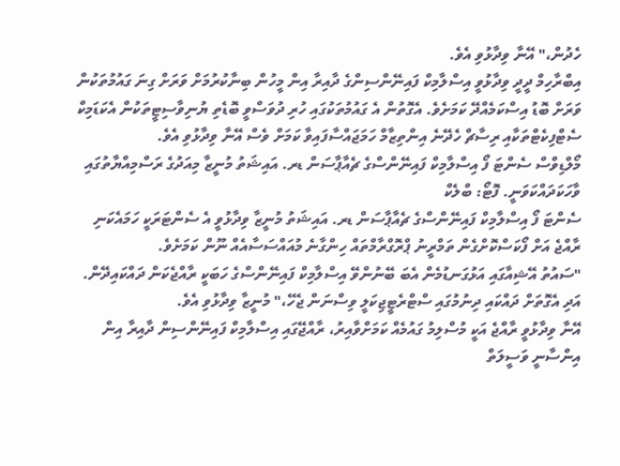ހެދުން،" އޭނާ ވިދާޅުވި އެވެ.
އިބްރާހިމް ދީދީ ވިދާޅުވީ އިސްލާމިކް ފައިނޭންސިންގެ ދާއިރާ އިން މީހުން ބިނާކުރުމަށް ވަރަށް ގިނަ ގައުމުތަކުން ވަރަށް ބޮޑު އިސްކަމެއްދޭ ކަމަށެވެ. އެގޮތުން އެ ގައުމުތަކުގައި ހުރި ދުވަސްވީ ބޮޑެތި ޔުނިވާސިޓީތަކުން އެކަޑަމިކް ސެޓްފިކެޓްތަކާއި ރިސާޗް ހެދޭނެ އިންތިޒާމް ހަމަޖައްސާފައިވާ ކަމަށް ވެސް އޭނާ ވިދާޅުވި އެވެ.
މޯލްޑިވްސް ސެންޓަ ފޯ އިސްލާމިކް ފައިނޭންސްގެ ޗެއާޕާސަން ޑރ. އައިޝަތު މުނީޒާ މިއަދުގެ ރަސްމިއްޔާތުގައި ވާހަކަދައްކަވަނީ. ފޮޓޯ: ބްލެކް
ސެންޓަ ފޯ އިސްލާމިކް ފައިނޭންސްގެ ޗެއާޕާސަން ޑރ. އައިޝަތު މުނީޒާ ވިދާޅުވީ އެ ސެންޓަރަކީ ހަމައެކަނި ރާއްޖެ އަށް ފޯކަސްކޮށްގެން ތަމްރީނު ޕްރޮގްރާމްތައް ހިންގާނެ މުއައްސަސާއެއް ނޫން ކަމަށެވެ.
"ސައުތު އޭޝިއާގައި އަޅުގަނޑުމެން އެބަ ބޭނުންވޭ އިސްލާމިކް ފައިނޭންސްގެ ހަބަކީ ރާއްޖެކަން ދައްކައިދޭން. އަދި އެގޮތަށް ދައްކައި ދިނުމުގައި ސްޓްރެޓީޖިކަލީ ވިސްނަން ޖެހޭ،" މުނީޒާ ވިދާޅުވި އެވެ.
އޭނާ ވިދާޅުވީ ރާއްޖެ އަކީ މުސްލިމު ގައުމެއް ކަމަށްވާއިރު، ރާއްޖޭގައި އިސްލާމިކް ފައިނޭންސިން ދާއިރާ އިން އިންސާނީ ވަސީލަތް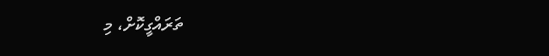ތަރައްގީކޮށް، މި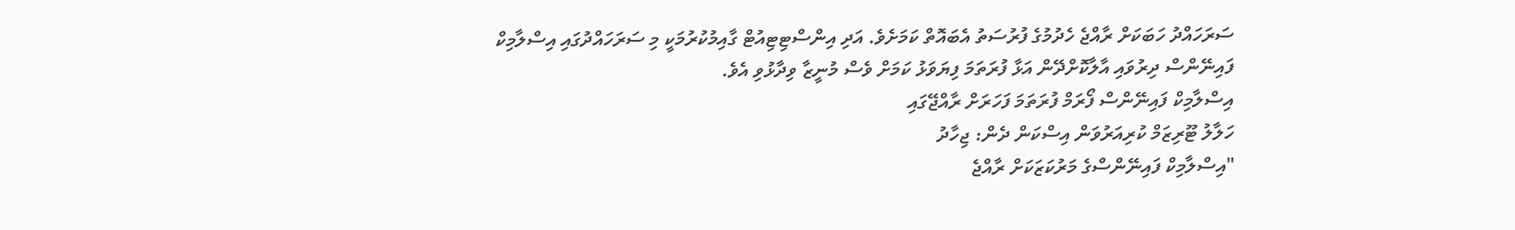ސަރަހައްދު ހަބަކަށް ރާއްޖެ ހެދުމުގެ ފުރުސަތު އެބައޮތް ކަމަށެވެ. އަދި އިންސްޓިޓިއުޓް ގާއިމުކުރުމަކީ މި ސަރަހައްދުގައި އިސްލާމިކް ފައިނޭންސް ދިރުވައި އާލާކޮށްދޭން އަޅާ ފުރަތަމަ ފިޔަވަޅު ކަމަށް ވެސް މުނީޒާ ވިދާޅުވި އެވެ.
އިސްލާމިކް ފައިނޭންސް ފޯރަމް ފުރަތަމަ ފަހަރަށް ރާއްޖޭގައި
ހަލާލު ޓޫރިޒަމް ކުރިއަރުވަން އިސްކަން ދެން: ޖިހާދު
"އިސްލާމިކް ފައިނޭންސްގެ މަރުކަޒަކަށް ރާއްޖެ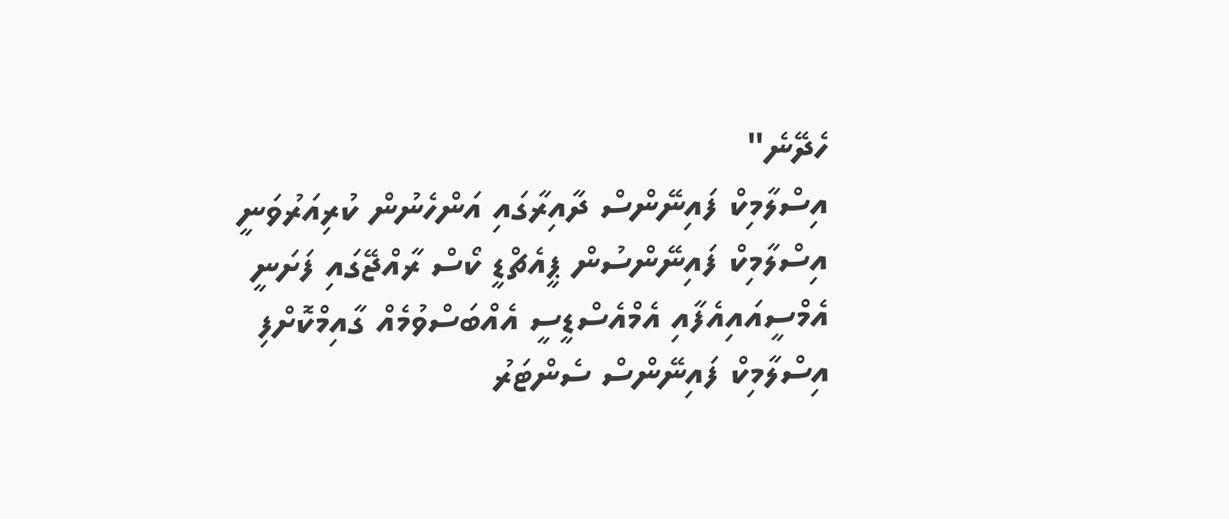ހެދޭނެ"
އިސްލާމިކް ފައިނޭންސް ދާއިރާގައި އަންހެނުން ކުރިއަރުވަނީ
އިސްލާމިކް ފައިނޭންސުން ޕީއެޗްޑީ ކޯސް ރާއްޖޭގައި ފަށަނީ
އެމްސީއައިއެފާއި އެމްއެސްޑީސީ އެއްބަސްވުމެއް ގާއިމްކޮށްފި
އިސްލާމިކް ފައިނޭންސް ސެންޓަރު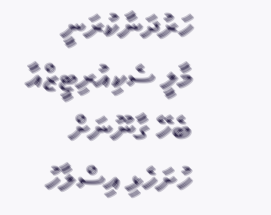ހަރުދަނާކުރަނީ
މާލީ ސެކިއުރިޓީޒްއާ ބެހޭ ގާނޫނަށް ހުށަހެޅި އިސްލާހު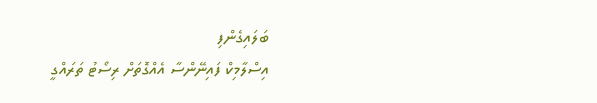ބަލައިގެންފި
އިސްލާމިކް ފައިނޭންސާ އެއްގޮތަށް ރިސޯޓު ތަރައްގީ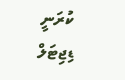ކުރަނީ
ޑިޖިޓަލް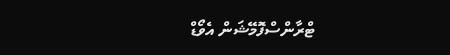ޓްރާންސްފޮމޭޝަން އެވޯޑް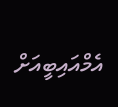އެމްއައިބީއަށް